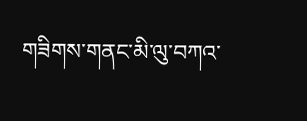གཟིགས་གནང་མི་ལུ་བཀའ་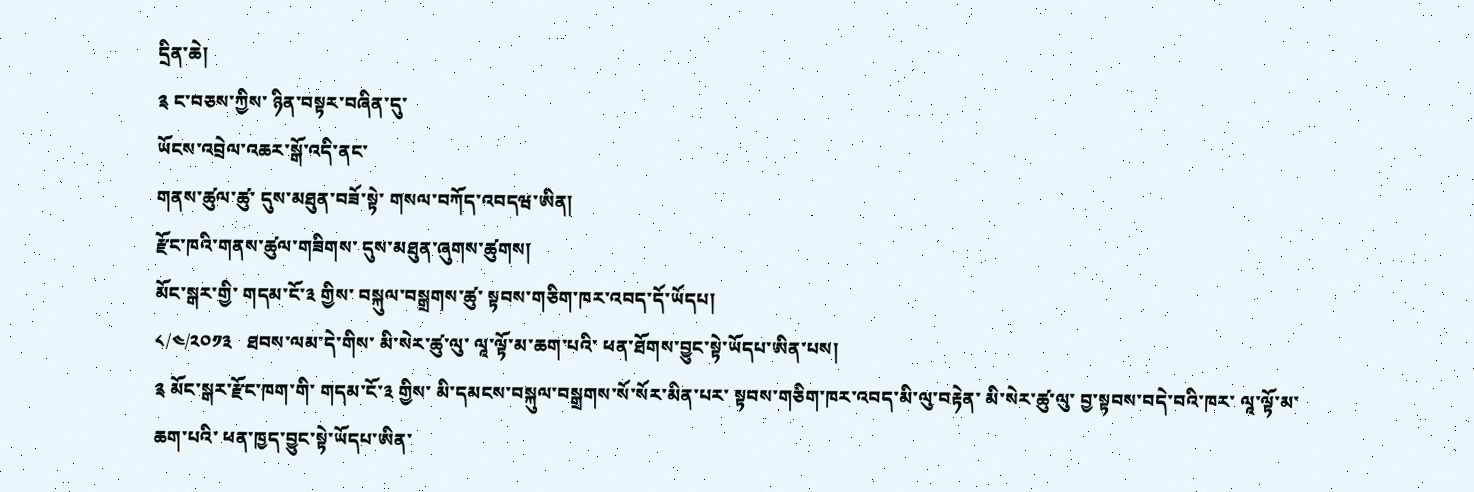དྲིན་ཆེ།
༉ ང་བཅས་ཀྱིས་ ཉིན་བསྟར་བཞིན་དུ་
ཡོངས་འབྲེལ་འཆར་སྒོ་འདི་ནང་
གནས་ཚུལ་ཚུ་ དུས་མཐུན་བཟོ་སྟེ་ གསལ་བཀོད་འབདཝ་ཨིན།
རྫོང་ཁའི་གནས་ཚུལ་གཟིགས་ དུས་མཐུན་ཞུགས་ཚུགས།
མོང་སྒར་གྱི་ གདམ་ངོ་༣ གྱིས་ བསྐུལ་བསྒྲགས་ཚུ་ སྟབས་གཅིག་ཁར་འབད་དོ་ཡོདཔ།
༨/༤/༢༠༡༣   ཐབས་ལམ་དེ་གིས་ མི་སེར་ཚུ་ལུ་ ལཱ་ལྟོ་མ་ཆག་པའི་ ཕན་ཐོགས་བྱུང་སྟེ་ཡོདཔ་ཨིན་པས།
༉ མོང་སྒར་རྫོང་ཁག་གི་ གདམ་ངོ་༣ གྱིས་ མི་དམངས་བསྐུལ་བསྒྲགས་སོ་སོར་མིན་པར་ སྟབས་གཅིག་ཁར་འབད་མི་ལུ་བརྟེན་ མི་སེར་ཚུ་ལུ་ བྱ་སྟབས་བདེ་བའི་ཁར་ ལཱ་ལྟོ་མ་ཆག་པའི་ ཕན་ཁྱད་བྱུང་སྟེ་ཡོདཔ་ཨིན་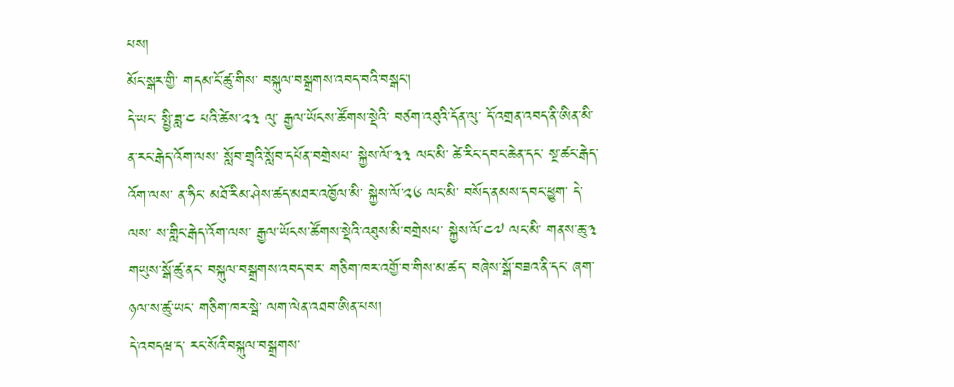པས།
མོང་སྒར་གྱི་ གདམ་ངོ་ཚུ་གིས་ བསྐུལ་བསྒྲགས་འབད་བའི་བསྒང་།
དེ་ཡང་ སྤྱི་ཟླ་༤ པའི་ཚེས་༢༣ ལུ་ རྒྱལ་ཡོངས་ཚོགས་སྡེའི་ བཙག་འཐུའི་དོན་ལུ་ དོ་འགྲན་འབད་ནི་ཨིན་མི་ ན་རང་རྒེད་འོག་ལས་ སློབ་གྲྭའི་སློབ་དཔོན་བགྲེསཔ་ སྐྱེས་ལོ་༣༣ ལང་མི་ ཚེ་རིང་དབང་ཆེན་དང་ སྔ་ཚང་རྒེད་འོག་ལས་ ན་ཧིང་ མཐོ་རིམ་ཤེས་ཚད་མཐར་འཁྱོལ་མི་ སྐྱེས་ལོ་༢༦ ལང་མི་ བསོད་ནམས་དབང་ཕྱུག་ དེ་ལས་ ས་གླིང་རྒེད་འོག་ལས་ རྒྱལ་ཡོངས་ཚོགས་སྡེའི་འཐུས་མི་བགྲེསཔ་ སྐྱེས་ལོ་༤༧ ལང་མི་ གནས་ཆུ་༣ གཡུས་སྒོ་ཚུ་ནང་ བསྐུལ་བསྒྲགས་འབད་བར་ གཅིག་ཁར་འགྱོ་བ་གིས་མ་ཚད་ བཞེས་སྒོ་བཟའ་ནི་དང་ ཞག་ཉལ་ས་ཚུ་ཡང་ གཅིག་ཁར་སྦེ་ ལག་ལེན་འཐབ་ཨིན་པས།
དེ་འབདཝ་ད་ རང་སོའི་བསྐུལ་བསྒྲགས་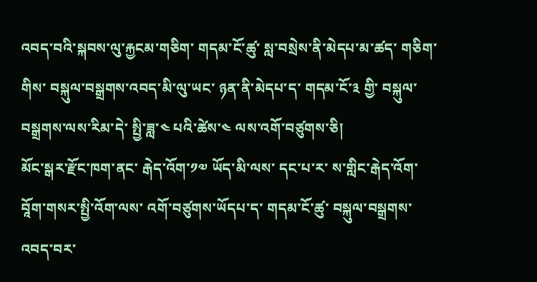འབད་བའི་སྐབས་ལུ་རྐྱངམ་གཅིག་ གདམ་ངོ་ཚུ་ སླ་བསྲེས་ནི་མེདཔ་མ་ཚད་ གཅིག་གིས་ བསྐུལ་བསྒྲགས་འབད་མི་ལུ་ཡང་ ཉན་ནི་མེདཔ་ད་ གདམ་ངོ་༣ གྱི་ བསྐུལ་བསྒྲགས་ལས་རིམ་དེ་ སྤྱི་ཟླ་༤ པའི་ཚེས་༤ ལས་འགོ་བཙུགས་ཅི།
མོང་སྒར་རྫོང་ཁག་ནང་ རྒེད་འོག་༡༧ ཡོད་མི་ལས་ དང་པ་ར་ ས་གླིང་རྒེད་འོག་ བཱོག་གསར་སྤྱི་འོག་ལས་ འགོ་བཙུགས་ཡོདཔ་ད་ གདམ་ངོ་ཚུ་ བསྐུལ་བསྒྲགས་འབད་བར་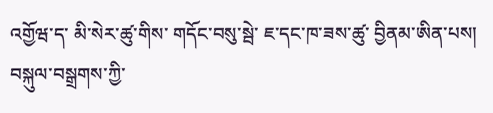འགྱོཝ་ད་ མི་སེར་ཚུ་གིས་ གདོང་བསུ་སྦེ་ ཇ་དང་ཁ་ཟས་ཚུ་ བྱིནམ་ཨིན་པས།
བསྐུལ་བསྒྲགས་ཀྱི་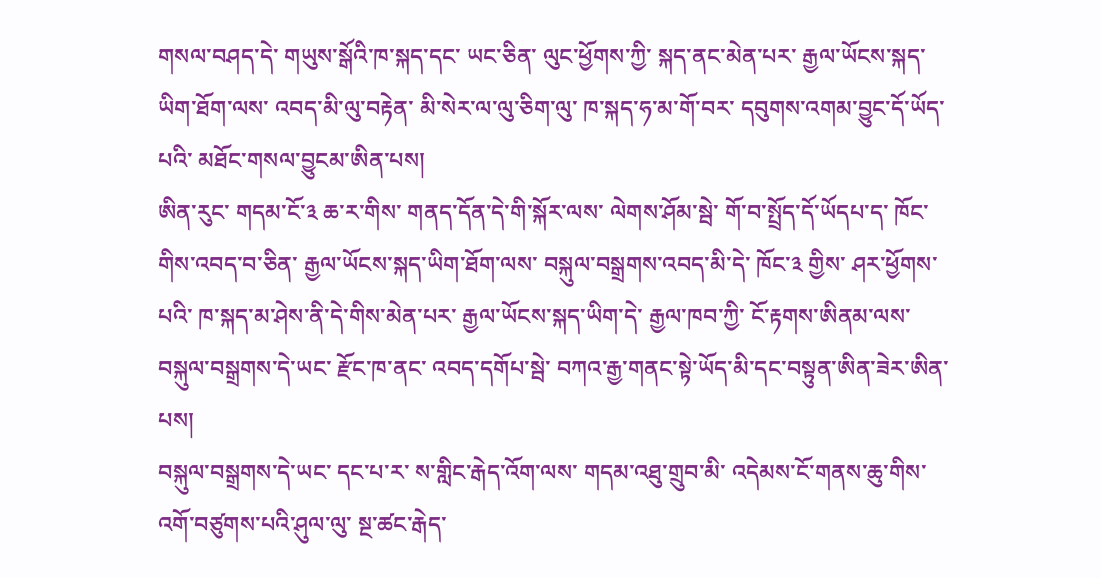གསལ་བཤད་དེ་ གཡུས་སྒོའི་ཁ་སྐད་དང་ ཡང་ཅིན་ ལུང་ཕྱོགས་ཀྱི་ སྐད་ནང་མེན་པར་ རྒྱལ་ཡོངས་སྐད་ཡིག་ཐོག་ལས་ འབད་མི་ལུ་བརྟེན་ མི་སེར་ལ་ལུ་ཅིག་ལུ་ ཁ་སྐད་ཧ་མ་གོ་བར་ དབུགས་འགམ་བྱུང་དོ་ཡོད་པའི་ མཐོང་གསལ་བྱུངམ་ཨིན་པས།
ཨིན་རུང་ གདམ་ངོ་༣ ཆ་ར་གིས་ གནད་དོན་དེ་གི་སྐོར་ལས་ ལེགས་ཤོམ་སྦེ་ གོ་བ་སྤྲོད་དོ་ཡོདཔ་ད་ ཁོང་གིས་འབད་བ་ཅིན་ རྒྱལ་ཡོངས་སྐད་ཡིག་ཐོག་ལས་ བསྐུལ་བསྒྲགས་འབད་མི་དེ་ ཁོང་༣ གྱིས་ ཤར་ཕྱོགས་པའི་ ཁ་སྐད་མ་ཤེས་ནི་དེ་གིས་མེན་པར་ རྒྱལ་ཡོངས་སྐད་ཡིག་དེ་ རྒྱལ་ཁབ་ཀྱི་ ངོ་རྟགས་ཨིནམ་ལས་ བསྐུལ་བསྒྲགས་དེ་ཡང་ རྫོང་ཁ་ནང་ འབད་དགོཔ་སྦེ་ བཀའ་རྒྱ་གནང་སྟེ་ཡོད་མི་དང་བསྟུན་ཨིན་ཟེར་ཨིན་པས།
བསྐུལ་བསྒྲགས་དེ་ཡང་ དང་པ་ར་ ས་གླིང་རྒེད་འོག་ལས་ གདམ་འཐུ་གྲུབ་མི་ འདེམས་ངོ་གནས་ཆུ་གིས་ འགོ་བཙུགས་པའི་ཤུལ་ལུ་ སྔ་ཚང་རྒེད་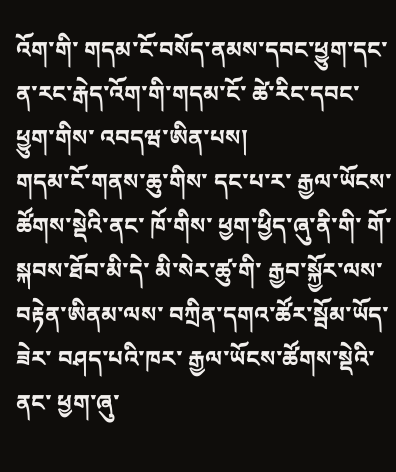འོག་གི་ གདམ་ངོ་བསོད་ནམས་དབང་ཕྱུག་དང་ ན་རང་རྒེད་འོག་གི་གདམ་ངོ་ ཚེ་རིང་དབང་ཕྱུག་གིས་ འབདཝ་ཨིན་པས།
གདམ་ངོ་གནས་ཆུ་གིས་ དང་པ་ར་ རྒྱལ་ཡོངས་ཚོགས་སྡེའི་ནང་ ཁོ་གིས་ ཕྱག་ཕྱིད་ཞུ་ནི་གི་ གོ་སྐབས་ཐོབ་མི་དེ་ མི་སེར་ཚུ་གི་ རྒྱབ་སྐྱོར་ལས་བརྟེན་ཨིནམ་ལས་ བཀྲིན་དགའ་ཚོར་སྦོམ་ཡོད་ཟེར་ བཤད་པའི་ཁར་ རྒྱལ་ཡོངས་ཚོགས་སྡེའི་ནང་ ཕྱག་ཞུ་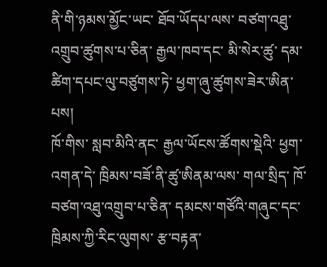ནི་གི་ཉམས་མྱོང་ཡང་ ཐོབ་ཡོདཔ་ལས་ བཙག་འཐུ་འགྲུབ་ཚུགས་པ་ཅིན་ རྒྱལ་ཁབ་དང་ མི་སེར་ཚུ་ དམ་ཚིག་དཔང་ལུ་བཙུགས་ཏེ་ ཕྱག་ཞུ་ཚུགས་ཟེར་ཨིན་པས།
ཁོ་གིས་ སླབ་མིའི་ནང་ རྒྱལ་ཡོངས་ཚོགས་སྡེའི་ ཕྱག་འགན་དེ་ ཁྲིམས་བཟོ་ནི་ཚུ་ཨིནམ་ལས་ གལ་སྲིད་ ཁོ་ བཙག་འཐུ་འགྲུབ་པ་ཅིན་ དམངས་གཙོའི་གཞུང་དང་ ཁྲིམས་ཀྱི་རིང་ལུགས་ རྩ་བརྟན་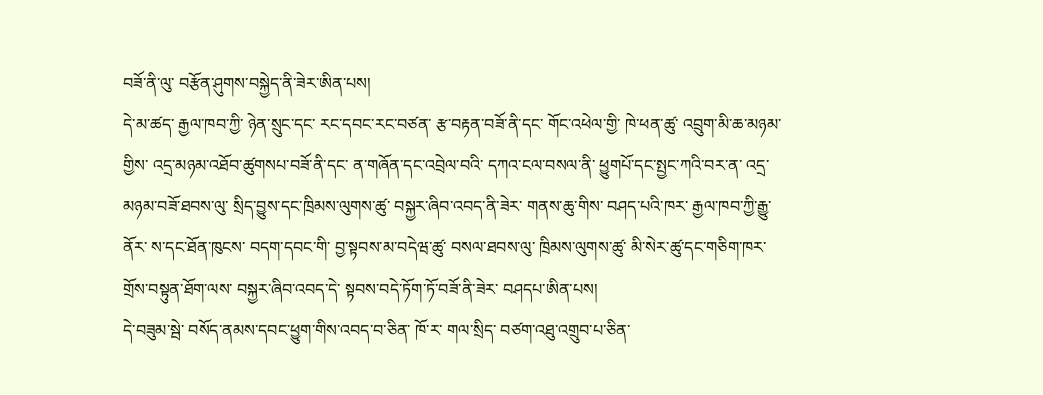བཟོ་ནི་ལུ་ བརྩོན་ཤུགས་བསྐྱེད་ནི་ཟེར་ཨིན་པས།
དེ་མ་ཚད་ རྒྱལ་ཁབ་ཀྱི་ ཉེན་སྲུང་དང་ རང་དབང་རང་བཙན་ རྩ་བརྟན་བཟོ་ནི་དང་ གོང་འཕེལ་གྱི་ ཁེ་ཕན་ཚུ་ འབྲུག་མི་ཆ་མཉམ་གྱིས་ འདྲ་མཉམ་འཐོབ་ཚུགསཔ་བཟོ་ནི་དང་ ན་གཞོན་དང་འབྲེལ་བའི་ དཀའ་ངལ་བསལ་ནི་ ཕྱུགཔོ་དང་སྤྱང་ཀའི་བར་ན་ འདྲ་མཉམ་བཟོ་ཐབས་ལུ་ སྲིད་བྱུས་དང་ཁྲིམས་ལུགས་ཚུ་ བསྐྱར་ཞིབ་འབད་ནི་ཟེར་ གནས་ཆུ་གིས་ བཤད་པའི་ཁར་ རྒྱལ་ཁབ་ཀྱི་རྒྱུ་ནོར་ ས་དང་ཐོན་ཁུངས་ བདག་དབང་གི་ བྱ་སྟབས་མ་བདེཝ་ཚུ་ བསལ་ཐབས་ལུ་ ཁྲིམས་ལུགས་ཚུ་ མི་སེར་ཚུ་དང་གཅིག་ཁར་ གྲོས་བསྟུན་ཐོག་ལས་ བསྐྱར་ཞིབ་འབད་དེ་ སྟབས་བདེ་ཏོག་ཏོ་བཟོ་ནི་ཟེར་ བཤདཔ་ཨིན་པས།
དེ་བཟུམ་སྦེ་ བསོད་ནམས་དབང་ཕྱུག་གིས་འབད་བ་ཅིན་ ཁོ་ར་ གལ་སྲིད་ བཙག་འཐུ་འགྲུབ་པ་ཅིན་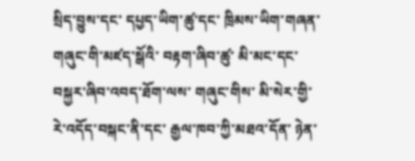སྲིད་བྱུས་དང་ དཔྱད་ཡིག་ཚུ་དང་ ཁྲིམས་ཡིག་གཞན་ གཞུང་གི་མཛད་སྒོའི་ བརྟག་ཞིབ་ཚུ་ མི་མང་དང་ བསྐྱར་ཞིབ་འབད་ཐོག་ལས་ གཞུང་གིས་ མི་སེར་གྱི་ རེ་འདོད་བསྐང་ནི་དང་ རྒྱལ་ཁབ་ཀྱི་མཐའ་དོན་ ཉེན་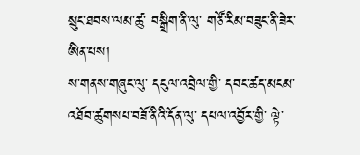སྲུང་ཐབས་ལམ་ཚུ་ བསྒྲིག་ནི་ལུ་ གཙོ་རིམ་བཟུང་ནི་ཟེར་ཨིན་པས།
ས་གནས་གཞུང་ལུ་ དངུལ་འབྲེལ་གྱི་ དབང་ཚད་མངམ་ འཐོབ་ཚུགསཔ་བཟོ་ནིའི་དོན་ལུ་ དཔལ་འབྱོར་གྱི་ ལྟེ་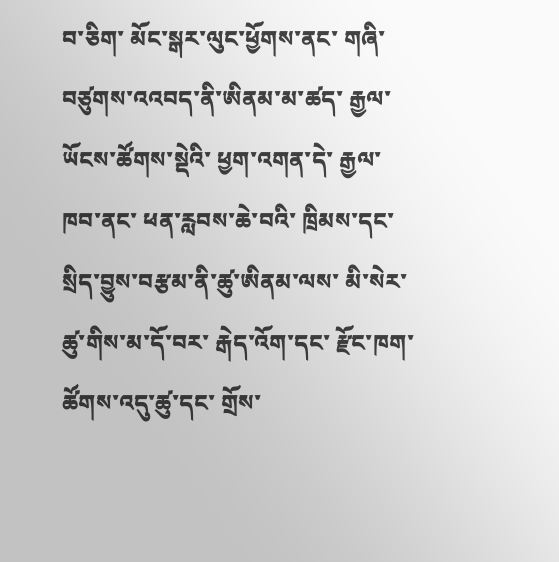བ་ཅིག་ མོང་སྒར་ལུང་ཕྱོགས་ནང་ གཞི་བཙུགས་འའབད་ནི་ཨིནམ་མ་ཚད་ རྒྱལ་ཡོངས་ཚོགས་སྡེའི་ ཕྱག་འགན་དེ་ རྒྱལ་ཁབ་ནང་ ཕན་རླབས་ཆེ་བའི་ ཁྲིམས་དང་ སྲིད་བྱུས་བརྩམ་ནི་ཚུ་ཨིནམ་ལས་ མི་སེར་ཚུ་གིས་མ་དོ་བར་ རྒེད་འོག་དང་ རྫོང་ཁག་ཚོགས་འདུ་ཚུ་དང་ གྲོས་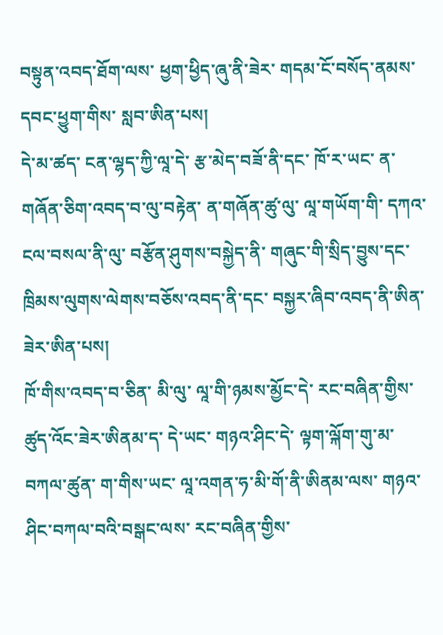བསྟུན་འབད་ཐོག་ལས་ ཕྱག་ཕྱིད་ཞུ་ནི་ཟེར་ གདམ་ངོ་བསོད་ནམས་དབང་ཕྱུག་གིས་ སླབ་ཨིན་པས།
དེ་མ་ཚད་ ངན་ལྷད་ཀྱི་ལཱ་དེ་ རྩ་མེད་བཟོ་ནི་དང་ ཁོ་ར་ཡང་ ན་གཞོན་ཅིག་འབད་བ་ལུ་བརྟེན་ ན་གཞོན་ཚུ་ལུ་ ལཱ་གཡོག་གི་ དཀའ་ངལ་བསལ་ནི་ལུ་ བརྩོན་ཤུགས་བསྐྱེད་ནི་ གཞུང་གི་སྲིད་བྱུས་དང་ ཁྲིམས་ལུགས་ལེགས་བཅོས་འབད་ནི་དང་ བསྐྱར་ཞིབ་འབད་ནི་ཨིན་ཟེར་ཨིན་པས།
ཁོ་གིས་འབད་བ་ཅིན་ མི་ལུ་ ལཱ་གི་ཉམས་མྱོང་དེ་ རང་བཞིན་གྱིས་ ཚུད་འོང་ཟེར་ཨིནམ་ད་ དེ་ཡང་ གཉའ་ཤིང་དེ་ ལྟག་ལྐོག་གུ་མ་བཀལ་ཚུན་ ག་གིས་ཡང་ ལཱ་འགན་ཧ་མི་གོ་ནི་ཨིནམ་ལས་ གཉའ་ཤིང་བཀལ་བའི་བསྒང་ལས་ རང་བཞིན་གྱིས་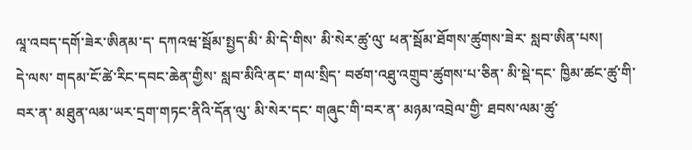ལཱ་འབད་དགོ་ཟེར་ཨིནམ་ད་ དཀའཝ་སྦོམ་སྤྱད་མི་ མི་དེ་གིས་ མི་སེར་ཚུ་ལུ་ ཕན་སྦོམ་ཐོགས་ཚུགས་ཟེར་ སླབ་ཨིན་པས།
དེ་ལས་ གདམ་ངོ་ཚེ་རིང་དབང་ཆེན་གྱིས་ སླབ་མིའི་ནང་ གལ་སྲིད་ བཙག་འཐུ་འགྲུབ་ཚུགས་པ་ཅིན་ མི་སྡེ་དང་ ཁྱིམ་ཚང་ཚུ་གི་བར་ན་ མཐུན་ལམ་ཡར་དྲག་གཏང་ནིའི་དོན་ལུ་ མི་སེར་དང་ གཞུང་གི་བར་ན་ མཉམ་འབྲེལ་གྱི་ ཐབས་ལམ་ཚུ་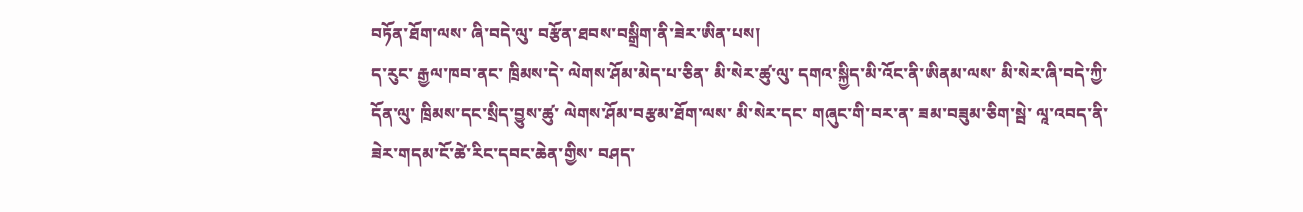བཏོན་ཐོག་ལས་ ཞི་བདེ་ལུ་ བརྩོན་ཐབས་བསྒྲིག་ནི་ཟེར་ཨིན་པས།
ད་རུང་ རྒྱལ་ཁབ་ནང་ ཁྲིམས་དེ་ ལེགས་ཤོམ་མེད་པ་ཅིན་ མི་སེར་ཚུ་ལུ་ དགའ་སྐྱིད་མི་འོང་ནི་ཨིནམ་ལས་ མི་སེར་ཞི་བདེ་ཀྱི་དོན་ལུ་ ཁྲིམས་དང་སྲིད་བྱུས་ཚུ་ ལེགས་ཤོམ་བརྩམ་ཐོག་ལས་ མི་སེར་དང་ གཞུང་གི་བར་ན་ ཟམ་བཟུམ་ཅིག་སྦེ་ ལཱ་འབད་ནི་ཟེར་གདམ་ངོ་ཚེ་རིང་དབང་ཆེན་གྱིས་ བཤད་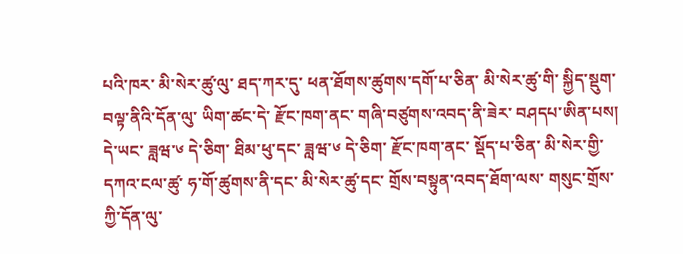པའི་ཁར་ མི་སེར་ཚུ་ལུ་ ཐད་ཀར་དུ་ ཕན་ཐོགས་ཚུགས་དགོ་པ་ཅིན་ མི་སེར་ཚུ་གི་ སྐྱིད་སྡུག་བལྟ་ནིའི་དོན་ལུ་ ཡིག་ཚང་དེ་ རྫོང་ཁག་ནང་ གཞི་བཙུགས་འབད་ནི་ཟེར་ བཤདཔ་ཨིན་པས།
དེ་ཡང་ ཟླཝ་༦ དེ་ཅིག་ ཐིམ་ཕུ་དང་ ཟླཝ་༦ དེ་ཅིག་ རྫོང་ཁག་ནང་ སྡོད་པ་ཅིན་ མི་སེར་གྱི་ དཀའ་ངལ་ཚུ་ ཧ་གོ་ཚུགས་ནི་དང་ མི་སེར་ཚུ་དང་ གྲོས་བསྟུན་འབད་ཐོག་ལས་ གསུང་གྲོས་ཀྱི་དོན་ལུ་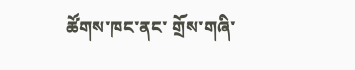ཚོགས་ཁང་ནང་ གྲོས་གཞི་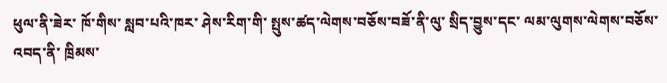ཕུལ་ནི་ཟེར་ ཁོ་གིས་ སླབ་པའི་ཁར་ ཤེས་རིག་གི་ སྤུས་ཚད་ལེགས་བཅོས་བཟོ་ནི་ལུ་ སྲིད་བྱུས་དང་ ལམ་ལུགས་ལེགས་བཅོས་འབད་ནི་ ཁྲིམས་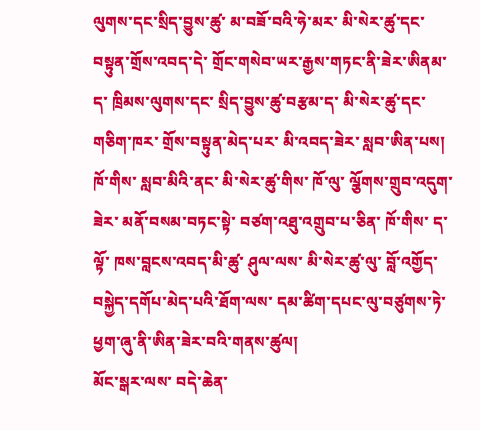ལུགས་དང་སྲིད་བྱུས་ཚུ་ མ་བཟོ་བའི་ཧེ་མར་ མི་སེར་ཚུ་དང་ བསྟུན་གྲོས་འབད་དེ་ གྲོང་གསེབ་ཡར་རྒྱས་གཏང་ནི་ཟེར་ཨིནམ་ད་ ཁྲིམས་ལུགས་དང་ སྲིད་བྱུས་ཚུ་བརྩམ་ད་ མི་སེར་ཚུ་དང་གཅིག་ཁར་ གྲོས་བསྟུན་མེད་པར་ མི་འབད་ཟེར་ སླབ་ཨིན་པས།
ཁོ་གིས་ སླབ་མིའི་ནང་ མི་སེར་ཚུ་གིས་ ཁོ་ལུ་ ལྕོགས་གྲུབ་འདུག་ཟེར་ མནོ་བསམ་བཏང་སྟེ་ བཙག་འཐུ་འགྲུབ་པ་ཅིན་ ཁོ་གིས་ ད་ལྟོ་ ཁས་བླངས་འབད་མི་ཚུ་ ཤུལ་ལས་ མི་སེར་ཚུ་ལུ་ བློ་འགྱོད་བསྐྱེད་དགོཔ་མེད་པའི་ཐོག་ལས་ དམ་ཚིག་དཔང་ལུ་བཙུགས་ཏེ་ ཕྱག་ཞུ་ནི་ཨིན་ཟེར་བའི་གནས་ཚུལ།
མོང་སྒར་ལས་ བདེ་ཆེན་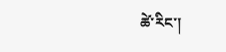ཚེ་རིང་།